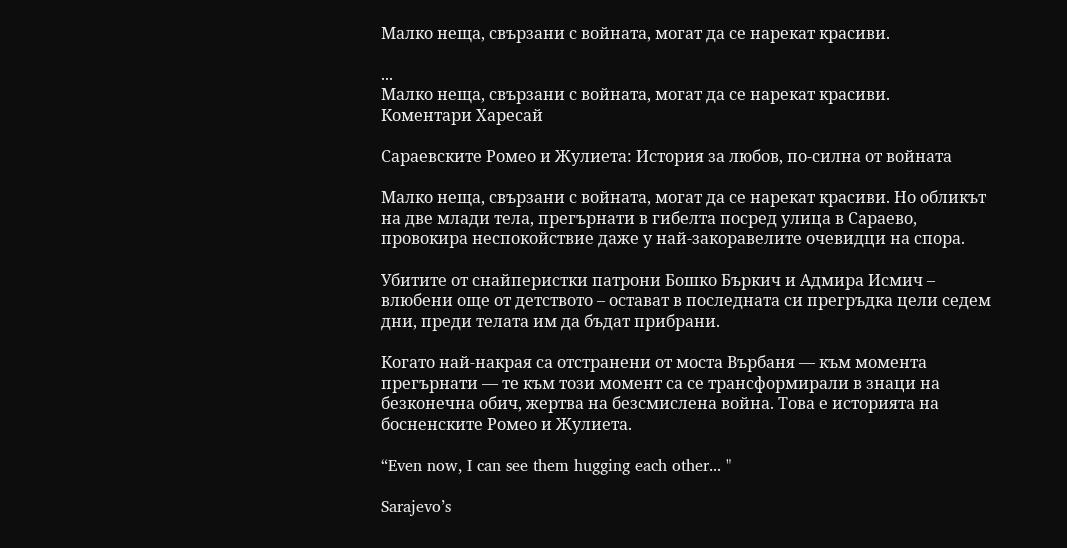Малко неща, свързани с войната, могат да се нарекат красиви.

...
Малко неща, свързани с войната, могат да се нарекат красиви.
Коментари Харесай

Сараевските Ромео и Жулиета: История за любов, по-силна от войната

Малко неща, свързани с войната, могат да се нарекат красиви. Но обликът на две млади тела, прегърнати в гибелта посред улица в Сараево, провокира неспокойствие даже у най-закоравелите очевидци на спора.

Убитите от снайперистки патрони Бошко Бъркич и Адмира Исмич – влюбени още от детството – остават в последната си прегръдка цели седем дни, преди телата им да бъдат прибрани.

Когато най-накрая са отстранени от моста Върбаня — към момента прегърнати — те към този момент са се трансформирали в знаци на безконечна обич, жертва на безсмислена война. Това е историята на босненските Ромео и Жулиета.

“Even now, I can see them hugging each other... "

Sarajevo’s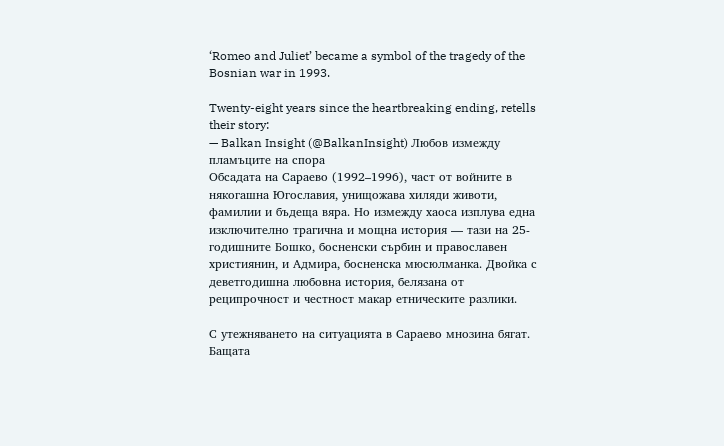‘Romeo and Juliet’ became a symbol of the tragedy of the Bosnian war in 1993.

Twenty-eight years since the heartbreaking ending, retells their story:
— Balkan Insight (@BalkanInsight) Любов измежду пламъците на спора
Обсадата на Сараево (1992–1996), част от войните в някогашна Югославия, унищожава хиляди животи, фамилии и бъдеща вяра. Но измежду хаоса изплува една изключително трагична и мощна история — тази на 25-годишните Бошко, босненски сърбин и православен християнин, и Адмира, босненска мюсюлманка. Двойка с деветгодишна любовна история, белязана от реципрочност и честност макар етническите разлики.

С утежняването на ситуацията в Сараево мнозина бягат. Бащата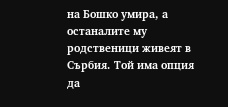на Бошко умира, а останалите му родственици живеят в Сърбия. Той има опция да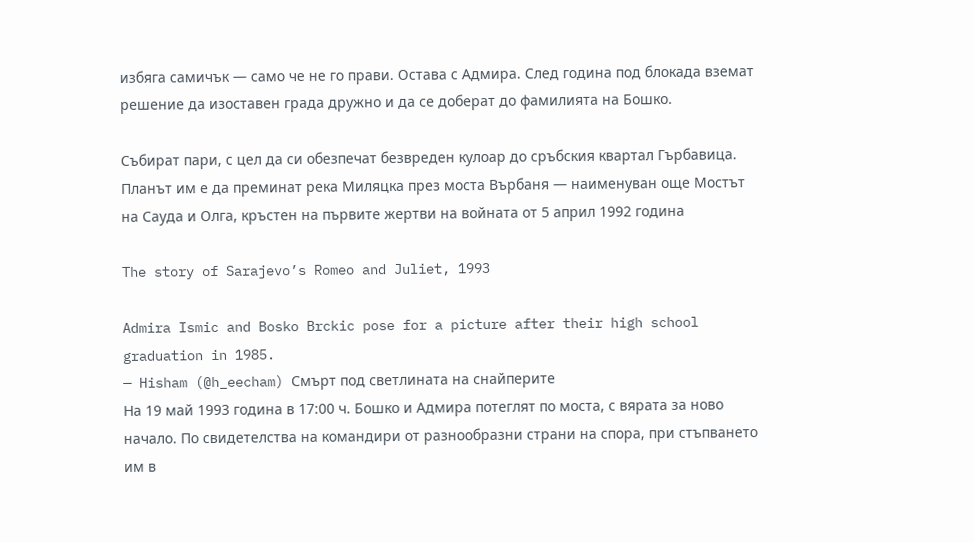избяга самичък — само че не го прави. Остава с Адмира. След година под блокада вземат решение да изоставен града дружно и да се доберат до фамилията на Бошко.

Събират пари, с цел да си обезпечат безвреден кулоар до сръбския квартал Гърбавица. Планът им е да преминат река Миляцка през моста Върбаня — наименуван още Мостът на Сауда и Олга, кръстен на първите жертви на войната от 5 април 1992 година

The story of Sarajevo’s Romeo and Juliet, 1993

Admira Ismic and Bosko Brckic pose for a picture after their high school graduation in 1985.
— Hisham (@h_eecham) Смърт под светлината на снайперите
На 19 май 1993 година в 17:00 ч. Бошко и Адмира потеглят по моста, с вярата за ново начало. По свидетелства на командири от разнообразни страни на спора, при стъпването им в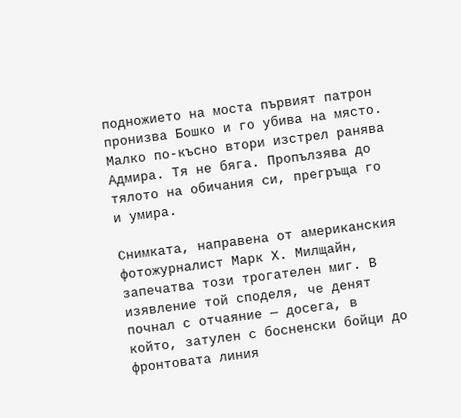подножието на моста първият патрон пронизва Бошко и го убива на място. Малко по-късно втори изстрел ранява Адмира. Тя не бяга. Пропълзява до тялото на обичания си, прегръща го и умира.

Снимката, направена от американския фотожурналист Марк Х. Милщайн, запечатва този трогателен миг. В изявление той споделя, че денят почнал с отчаяние — досега, в който, затулен с босненски бойци до фронтовата линия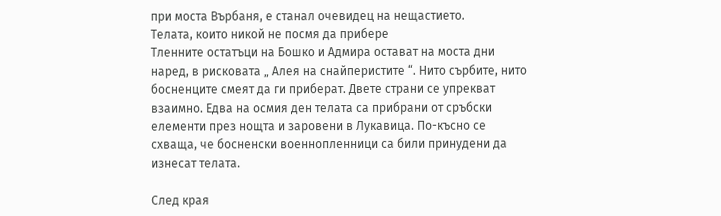при моста Върбаня, е станал очевидец на нещастието.
Телата, които никой не посмя да прибере
Тленните остатъци на Бошко и Адмира остават на моста дни наред, в рисковата „ Алея на снайперистите “. Нито сърбите, нито босненците смеят да ги приберат. Двете страни се упрекват взаимно. Едва на осмия ден телата са прибрани от сръбски елементи през нощта и заровени в Лукавица. По-късно се схваща, че босненски военнопленници са били принудени да изнесат телата.

След края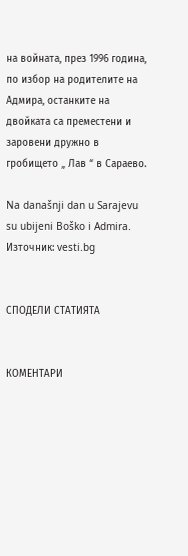на войната, през 1996 година, по избор на родителите на Адмира, останките на двойката са преместени и заровени дружно в гробището „ Лав “ в Сараево.

Na današnji dan u Sarajevu su ubijeni Boško i Admira.
Източник: vesti.bg


СПОДЕЛИ СТАТИЯТА


КОМЕНТАРИ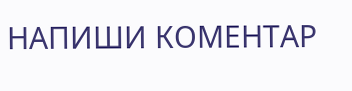НАПИШИ КОМЕНТАР